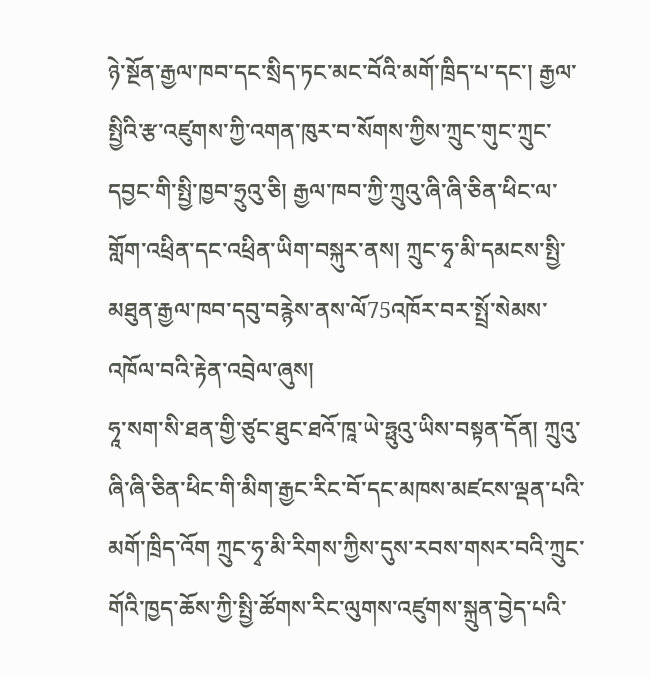ཉེ་སྔོན་རྒྱལ་ཁབ་དང་སྲིད་ཏང་མང་བོའི་མགོ་ཁྲིད་པ་དང་། རྒྱལ་སྤྱིའི་རྩ་འཛུགས་ཀྱི་འགན་ཁུར་བ་སོགས་ཀྱིས་ཀྲུང་གུང་ཀྲུང་དབྱང་གི་སྤྱི་ཁྱབ་ཧྲུའུ་ཅི། རྒྱལ་ཁབ་ཀྱི་ཀྲུའུ་ཞི་ཞི་ཅིན་ཕིང་ལ་གློག་འཕྲིན་དང་འཕྲིན་ཡིག་བསྐུར་ནས། ཀྲུང་ཧྭ་མི་དམངས་སྤྱི་མཐུན་རྒྱལ་ཁབ་དབུ་བརྙེས་ནས་ལོ75འཁོར་བར་སྤྲོ་སེམས་འཁོལ་བའི་རྟེན་འབྲེལ་ཞུས།
ཧཱ་སག་སི་ཐན་གྱི་ཙུང་ཐུང་ཐའོ་ཁཱ་ཡེ་ཧྥུའུ་ཡིས་བསྟན་དོན། ཀྲུའུ་ཞི་ཞི་ཅིན་ཕིང་གི་མིག་རྒྱང་རིང་བོ་དང་མཁས་མཛངས་ལྡན་པའི་མགོ་ཁྲིད་འོག ཀྲུང་ཧྭ་མི་རིགས་ཀྱིས་དུས་རབས་གསར་བའི་ཀྲུང་གོའི་ཁྱད་ཆོས་ཀྱི་སྤྱི་ཚོགས་རིང་ལུགས་འཛུགས་སྐྲུན་བྱེད་པའི་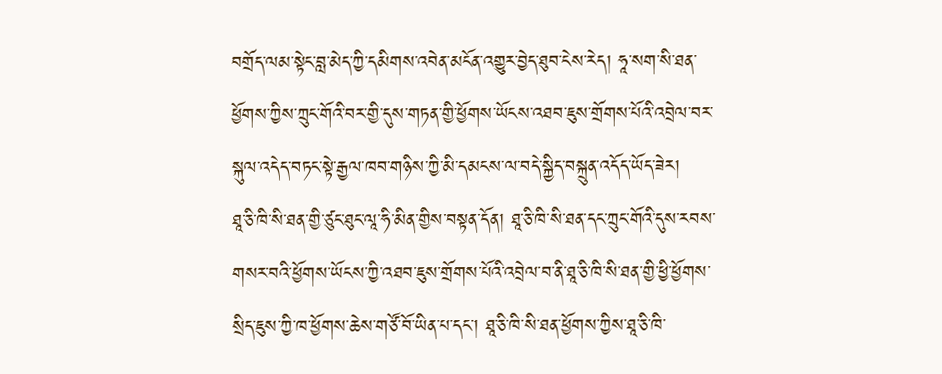བགྲོད་ལམ་སྟེང་བླ་མེད་ཀྱི་དམིགས་འབེན་མངོན་འགྱུར་བྱེད་ཐུབ་ངེས་རེད། ཧཱ་སག་སི་ཐན་ཕྱོགས་ཀྱིས་ཀྲུང་གོའི་བར་གྱི་དུས་གཏན་གྱི་ཕྱོགས་ཡོངས་འཐབ་ཇུས་གྲོགས་པོའི་འབྲེལ་བར་སྐུལ་འདེད་བཏང་སྟེ་རྒྱལ་ཁབ་གཉིས་ཀྱི་མི་དམངས་ལ་བདེ་སྐྱིད་བསྐྲུན་འདོད་ཡོད་ཟེར།
ཐཱ་ཅི་ཁི་སི་ཐན་གྱི་ཙུང་ཐུང་ལཱ་ཧི་མིན་གྱིས་བསྟན་དོན། ཐཱ་ཅི་ཁི་སི་ཐན་དང་ཀྲུང་གོའི་དུས་རབས་གསར་བའི་ཕྱོགས་ཡོངས་ཀྱི་འཐབ་ཇུས་གྲོགས་པོའི་འབྲེལ་བ་ནི་ཐཱ་ཅི་ཁི་སི་ཐན་གྱི་ཕྱི་ཕྱོགས་སྲིད་ཇུས་ཀྱི་ཁ་ཕྱོགས་ཆེས་གཙོ་བོ་ཡིན་པ་དང་། ཐཱ་ཅི་ཁི་སི་ཐན་ཕྱོགས་ཀྱིས་ཐཱ་ཅི་ཁི་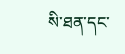སི་ཐན་དང་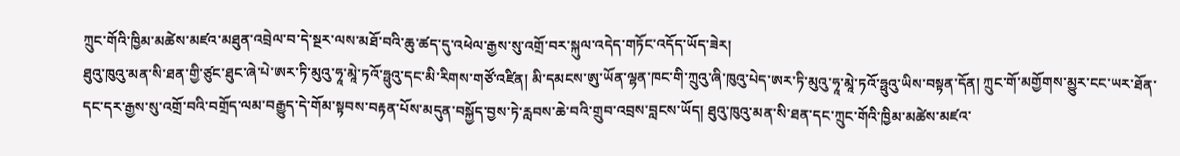ཀྲུང་གོའི་ཁྱིམ་མཚེས་མཛའ་མཐུན་འབྲེལ་བ་དེ་སྔར་ལས་མཐོ་བའི་ཆུ་ཚད་དུ་འཕེལ་རྒྱས་སུ་འགྲོ་བར་སྐུལ་འདེད་གཏོང་འདོད་ཡོད་ཟེར།
ཐུའུ་ཁུའུ་མན་སི་ཐན་གྱི་ཙུང་ཐུང་ཞེ་པེ་ཨར་ཏི་མུའུ་ཧཱ་མཱེ་ཏའོ་ཧྥུའུ་དང་མི་རིགས་གཙོ་འཛིན། མི་དམངས་ཨུ་ཡོན་ལྷན་ཁང་གི་ཀྲུའུ་ཞི་ཁུའུ་པེད་ཨར་ཏི་མུའུ་ཧཱ་མཱེ་ཏའོ་ཧྥུའུ་ཡིས་བསྟན་དོན། ཀྲུང་གོ་མགྱོགས་མྱུར་ངང་ཡར་ཐོན་དང་དར་རྒྱས་སུ་འགྲོ་བའི་བགྲོད་ལམ་བརྒྱུད་དེ་གོམ་སྟབས་བརྟན་པོས་མདུན་བསྐྱོད་བྱས་ཏེ་རླབས་ཆེ་བའི་གྲུབ་འབྲས་བླངས་ཡོད། ཐུའུ་ཁུའུ་མན་སི་ཐན་དང་ཀྲུང་གོའི་ཁྱིམ་མཚེས་མཛའ་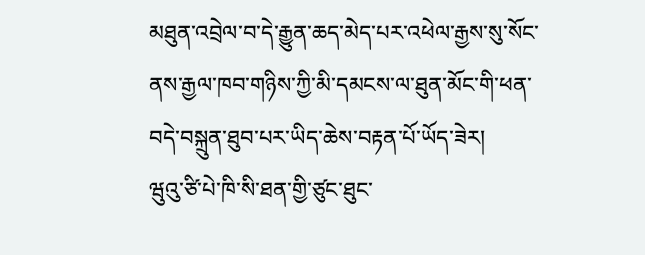མཐུན་འབྲེལ་བ་དེ་རྒྱུན་ཆད་མེད་པར་འཕེལ་རྒྱས་སུ་སོང་ནས་རྒྱལ་ཁབ་གཉིས་ཀྱི་མི་དམངས་ལ་ཐུན་མོང་གི་ཕན་བདེ་བསྐྲུན་ཐུབ་པར་ཡིད་ཆེས་བརྟན་པོ་ཡོད་ཟེར།
ཝུའུ་ཙི་པེ་ཁི་སི་ཐན་གྱི་ཙུང་ཐུང་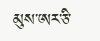མུས་ཨར་ཅི་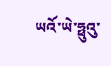ཡའོ་ཡེ་ཧྥུའུ་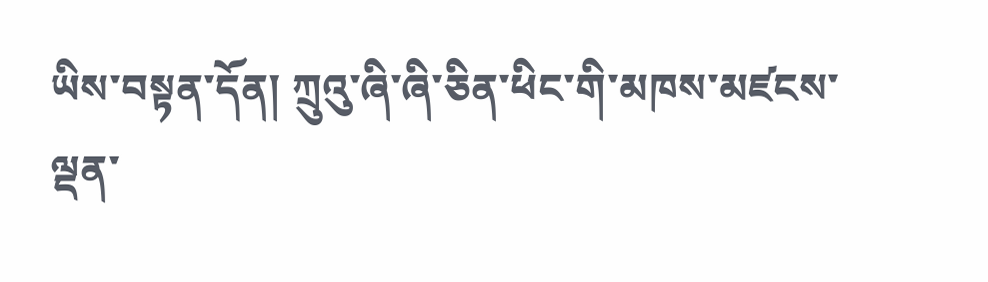ཡིས་བསྟན་དོན། ཀྲུའུ་ཞི་ཞི་ཅིན་ཕིང་གི་མཁས་མཛངས་ལྡན་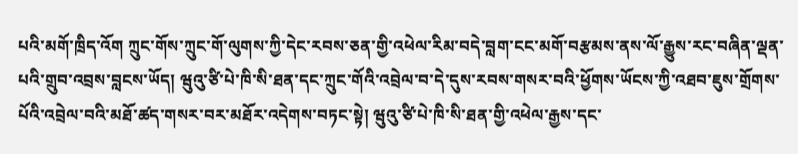པའི་མགོ་ཁྲིད་འོག ཀྲུང་གོས་ཀྲུང་གོ་ལུགས་ཀྱི་དེང་རབས་ཅན་གྱི་འཕེལ་རིམ་བདེ་བླག་ངང་མགོ་བརྩམས་ནས་ལོ་རྒྱུས་རང་བཞིན་ལྡན་པའི་གྲུབ་འབྲས་བླངས་ཡོད། ཝུའུ་ཙི་པེ་ཁི་སི་ཐན་དང་ཀྲུང་གོའི་འབྲེལ་བ་དེ་དུས་རབས་གསར་བའི་ཕྱོགས་ཡོངས་ཀྱི་འཐབ་ཇུས་གྲོགས་པོའི་འབྲེལ་བའི་མཐོ་ཚད་གསར་བར་མཐོར་འདེགས་བཏང་སྟེ། ཝུའུ་ཙི་པེ་ཁི་སི་ཐན་གྱི་འཕེལ་རྒྱས་དང་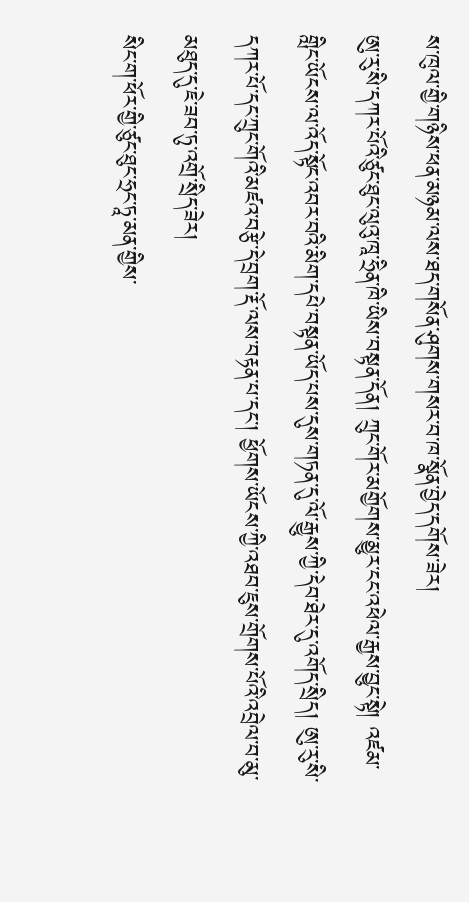ས་ཁུལ་གྱི་གཉིས་ཕན་མཉམ་ལས་ཐད་གསོན་ཤུགས་གསར་བ་ཁ་སྣོན་བྱེད་དགོས་ཟེར།
ཨུ་རུ་སི་དཀར་པོའི་ཙུང་ཐུང་ལུའུ་ཁཱ་ཧྲིན་ཁི་ཡིས་བསྟན་དོན། ཀྲུང་གོར་མགྱོགས་མྱུར་ངང་འཕེལ་རྒྱས་བྱུང་སྟེ། འཛམ་གླིང་ཡོངས་ལ་འོད་སྟོང་འབར་བའི་མིག་དཔེ་བསྟན་ཡོད་པས་དུས་གཏན་དུ་ལོ་རྒྱུས་ཀྱི་དེབ་ཐེར་དུ་འགོད་སྲིད། ཨུ་རུ་སི་དཀར་པོ་དང་ཀྲུང་གོའི་མཛའ་བརྩེ་དེ་བྲག་རྡོ་ལས་བརྟན་པ་དང་། ཕྱོགས་ཡོངས་ཀྱི་འཐབ་ཇུས་གྲོགས་པོའི་འབྲེལ་བ་མུ་མཐུད་དུ་ཇེ་ཟབ་ཏུ་འགྲོ་སྲིད་ཟེར།
སིང་ག་ཕོར་གྱི་ཙུང་ཐུང་ཧྲང་ཏཱ་མན་གྱིས་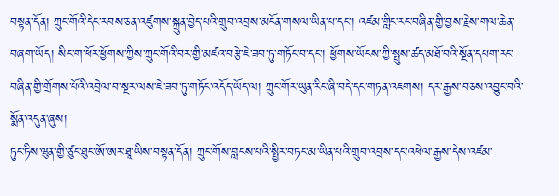བསྟན་དོན། ཀྲུང་གོའི་དེང་རབས་ཅན་འཛུགས་སྐྲུན་བྱེད་པའི་གྲུབ་འབྲས་མངོན་གསལ་ཡིན་པ་དང་། འཛམ་གླིང་རང་བཞིན་གྱི་བྱས་རྗེས་གལ་ཆེན་བཞག་ཡོད། སིང་ག་ཕོར་ཕྱོགས་ཀྱིས་ཀྲུང་གོའི་བར་གྱི་མཛའ་བརྩེ་ཇེ་ཟབ་ཏུ་གཏོང་བ་དང་། ཕྱོགས་ཡོངས་ཀྱི་སྤུས་ཚད་མཐོ་བའི་སྔོན་དཔག་རང་བཞིན་གྱི་གྲོགས་པོའི་འབྲེལ་བ་སྔར་ལས་ཇེ་ཟབ་ཏུ་གཏོང་འདོད་ཡོད་ལ། ཀྲུང་གོར་ཡུན་རིང་ཞི་བདེ་དང་གཏན་འཇགས། དར་རྒྱས་བཅས་འབྱུང་བའི་སྨོན་འདུན་ཞུས།
ཏུང་ཏིས་ཝུན་གྱི་ཙུང་ཐུང་ཨོ་ཨར་ཐཱ་ཡིས་བསྟན་དོན། ཀྲུང་གོས་བླངས་པའི་སྤྱིར་བཏང་མ་ཡིན་པའི་གྲུབ་འབྲས་དང་འཕེལ་རྒྱས་དེས་འཛམ་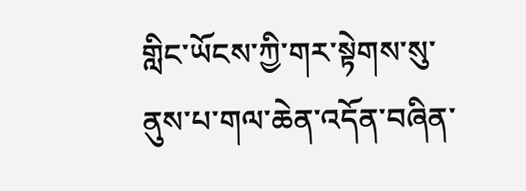གླིང་ཡོངས་ཀྱི་གར་སྟེགས་སུ་ནུས་པ་གལ་ཆེན་འདོན་བཞིན་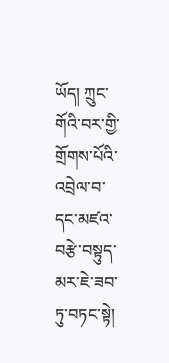ཡོད། ཀྲུང་གོའི་བར་གྱི་གྲོགས་པོའི་འབྲེལ་བ་དང་མཛའ་བརྩེ་བསྟུད་མར་ཇེ་ཟབ་ཏུ་བཏང་སྟེ།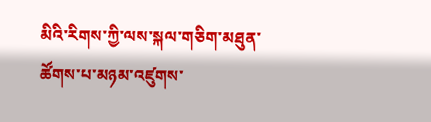མིའི་རིགས་ཀྱི་ལས་སྐལ་གཅིག་མཐུན་ཚོགས་པ་མཉམ་འཛུགས་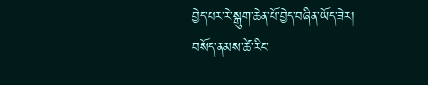བྱེད་པར་རེ་སྒུག་ཆེན་པོ་བྱེད་བཞིན་ཡོད་ཟེར།
བསོད་ནམས་ཚེ་རིང་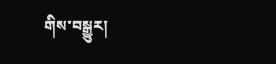གིས་བསྒྱུར།